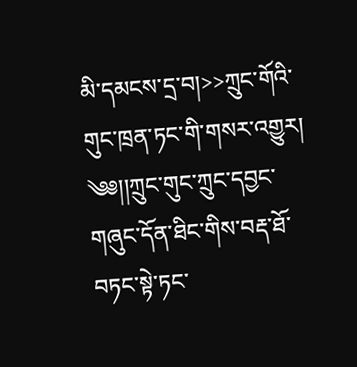མི་དམངས་དྲ་བ།>>ཀྲུང་གོའི་གུང་ཁྲན་ཏང་གི་གསར་འགྱུར།
༄༅།།ཀྲུང་གུང་ཀྲུང་དབྱང་གཞུང་དོན་ཐིང་གིས་བརྡ་ཐོ་བཏང་སྟེ་ཏང་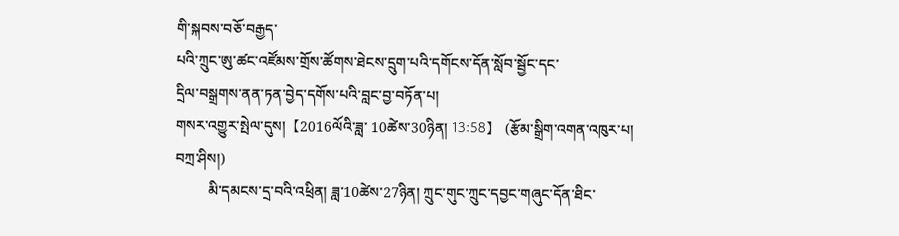གི་སྐབས་བཅོ་བརྒྱད་
པའི་ཀྲུང་ཨུ་ཚང་འཛོམས་གྲོས་ཚོགས་ཐེངས་དྲུག་པའི་དགོངས་དོན་སློབ་སྦྱོང་དང་
དྲིལ་བསྒྲགས་ནན་ཏན་བྱེད་དགོས་པའི་བླང་བྱ་བཏོན་པ།
གསར་འགྱུར་སྤེལ་དུས།  【2016ལོའི་ཟླ་ 10ཚེས་30ཉིན། 13:58】   (རྩོམ་སྒྲིག་འགན་འཁུར་པ། བཀྲ་ཤིས།)
         མི་དམངས་དྲ་བའི་འཕྲིན། ཟླ་10ཚེས་27ཉིན། ཀྲུང་གུང་ཀྲུང་དབྱང་གཞུང་དོན་ཐིང་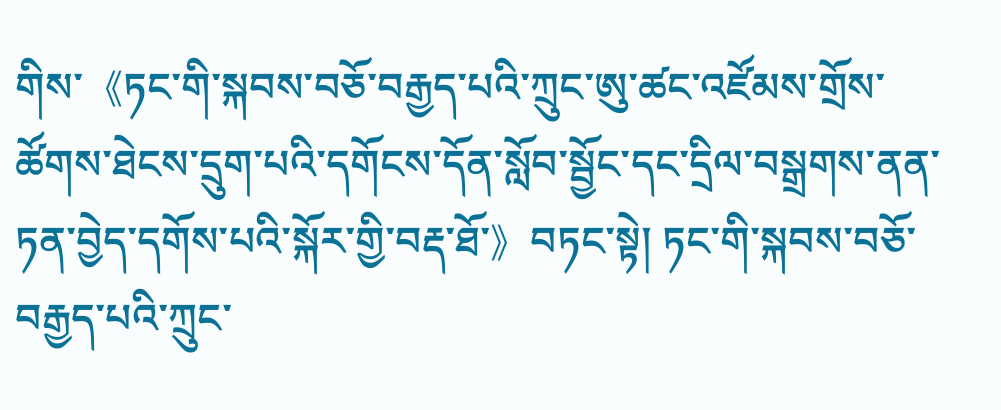གིས་《ཏང་གི་སྐབས་བཅོ་བརྒྱད་པའི་ཀྲུང་ཨུ་ཚང་འཛོམས་གྲོས་ཚོགས་ཐེངས་དྲུག་པའི་དགོངས་དོན་སློབ་སྦྱོང་དང་དྲིལ་བསྒྲགས་ནན་ཏན་བྱེད་དགོས་པའི་སྐོར་གྱི་བརྡ་ཐོ་》བཏང་སྟེ། ཏང་གི་སྐབས་བཅོ་བརྒྱད་པའི་ཀྲུང་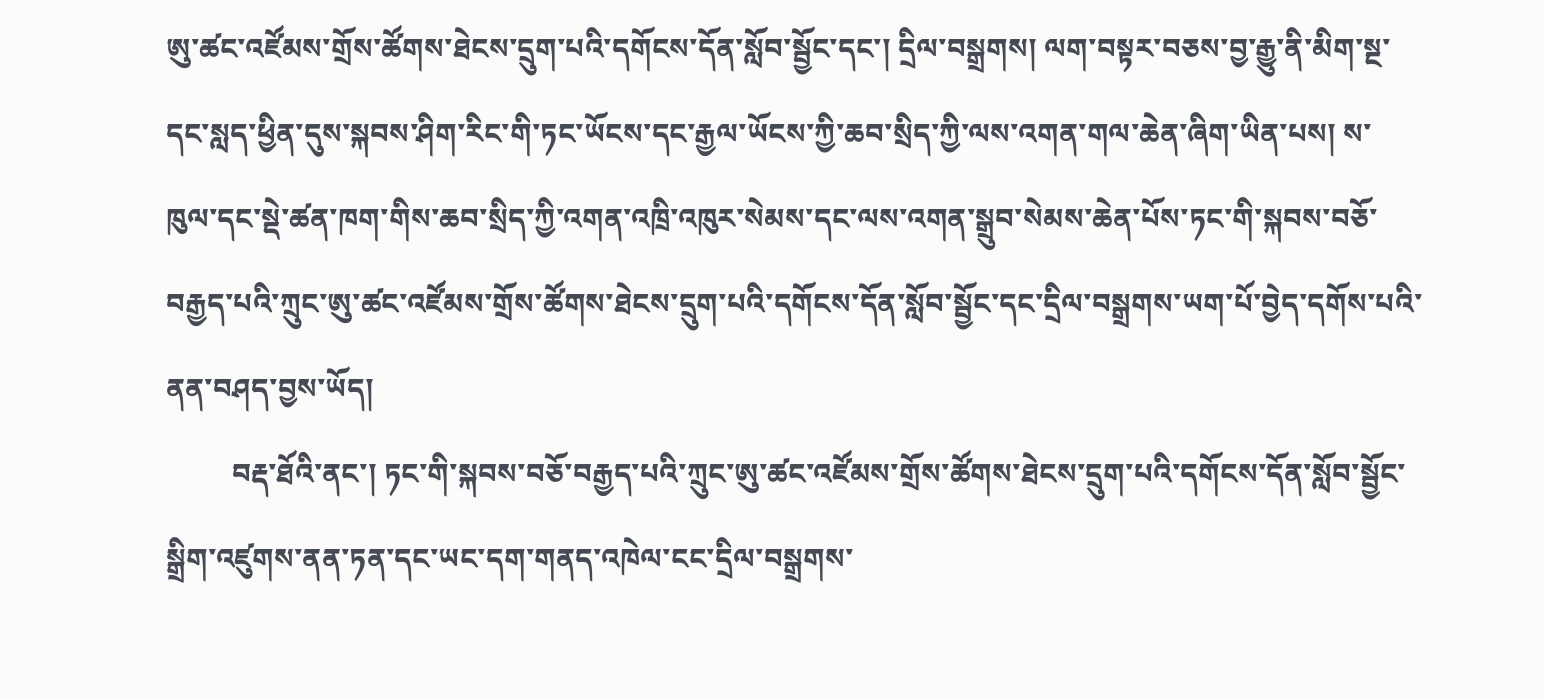ཨུ་ཚང་འཛོམས་གྲོས་ཚོགས་ཐེངས་དྲུག་པའི་དགོངས་དོན་སློབ་སྦྱོང་དང་། དྲིལ་བསྒྲགས། ལག་བསྟར་བཅས་བྱ་རྒྱུ་ནི་མིག་སྔ་དང་སླད་ཕྱིན་དུས་སྐབས་ཤིག་རིང་གི་ཏང་ཡོངས་དང་རྒྱལ་ཡོངས་ཀྱི་ཆབ་སྲིད་ཀྱི་ལས་འགན་གལ་ཆེན་ཞིག་ཡིན་པས། ས་ཁུལ་དང་སྡེ་ཚན་ཁག་གིས་ཆབ་སྲིད་ཀྱི་འགན་འཁྲི་འཁུར་སེམས་དང་ལས་འགན་སྒྲུབ་སེམས་ཆེན་པོས་ཏང་གི་སྐབས་བཅོ་བརྒྱད་པའི་ཀྲུང་ཨུ་ཚང་འཛོམས་གྲོས་ཚོགས་ཐེངས་དྲུག་པའི་དགོངས་དོན་སློབ་སྦྱོང་དང་དྲིལ་བསྒྲགས་ཡག་པོ་བྱེད་དགོས་པའི་ནན་བཤད་བྱས་ཡོད།
         བརྡ་ཐོའི་ནང་། ཏང་གི་སྐབས་བཅོ་བརྒྱད་པའི་ཀྲུང་ཨུ་ཚང་འཛོམས་གྲོས་ཚོགས་ཐེངས་དྲུག་པའི་དགོངས་དོན་སློབ་སྦྱོང་སྒྲིག་འཛུགས་ནན་ཏན་དང་ཡང་དག་གནད་འཁེལ་ངང་དྲིལ་བསྒྲགས་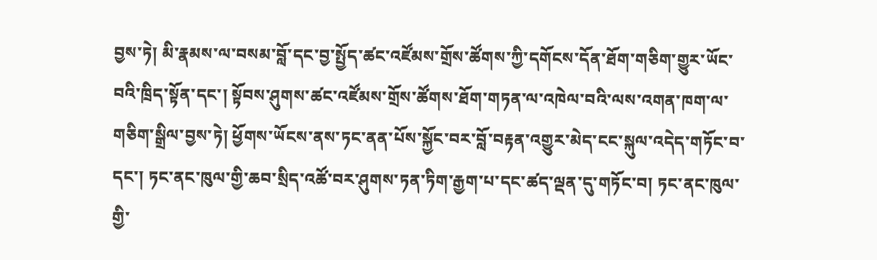བྱས་ཏེ། མི་རྣམས་ལ་བསམ་བློ་དང་བྱ་སྤྱོད་ཚང་འཛོམས་གྲོས་ཚོགས་ཀྱི་དགོངས་དོན་ཐོག་གཅིག་གྱུར་ཡོང་བའི་ཁྲིད་སྟོན་དང་། སྟོབས་ཤུགས་ཚང་འཛོམས་གྲོས་ཚོགས་ཐོག་གཏན་ལ་འཁེལ་བའི་ལས་འགན་ཁག་ལ་གཅིག་སྒྲིལ་བྱས་ཏེ། ཕྱོགས་ཡོངས་ནས་ཏང་ནན་པོས་སྐྱོང་བར་བློ་བརྟན་འགྱུར་མེད་ངང་སྐུལ་འདེད་གཏོང་བ་དང་། ཏང་ནང་ཁུལ་གྱི་ཆབ་སྲིད་འཚོ་བར་ཤུགས་ཏན་ཏིག་རྒྱག་པ་དང་ཚད་ལྡན་དུ་གཏོང་བ། ཏང་ནང་ཁུལ་གྱི་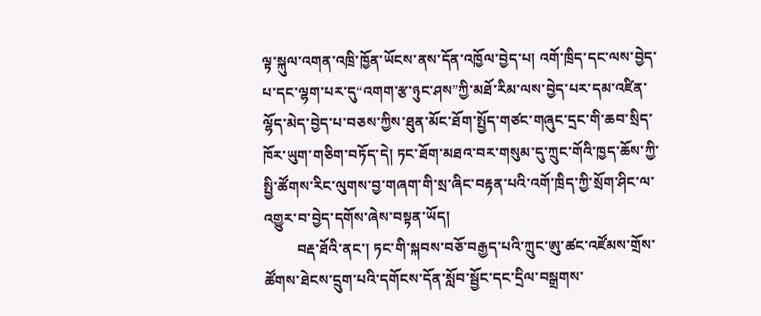ལྟ་སྐུལ་འགན་འཁྲི་ཁྱོན་ཡོངས་ནས་དོན་འཁྱོལ་བྱེད་པ། འགོ་ཁྲིད་དང་ལས་བྱེད་པ་དང་ལྷག་པར་དུ“འགག་རྩ་ཉུང་ཤས”ཀྱི་མཐོ་རིམ་ལས་བྱེད་པར་དམ་འཛིན་ལྷོད་མེད་བྱེད་པ་བཅས་ཀྱིས་ཐུན་མོང་ཐོག་སྤྱོད་གཙང་གཞུང་དྲང་གི་ཆབ་སྲིད་ཁོར་ཡུག་གཅིག་བཏོད་དེ། ཏང་ཐོག་མཐའ་བར་གསུམ་དུ་ཀྲུང་གོའི་ཁྱད་ཆོས་ཀྱི་སྤྱི་ཚོགས་རིང་ལུགས་བྱ་གཞག་གི་སྲ་ཞིང་བརྟན་པའི་འགོ་ཁྲིད་ཀྱི་སྲོག་ཤིང་ལ་འགྱུར་བ་བྱེད་དགོས་ཞེས་བསྟན་ཡོད།
         བརྡ་ཐོའི་ནང་། ཏང་གི་སྐབས་བཅོ་བརྒྱད་པའི་ཀྲུང་ཨུ་ཚང་འཛོམས་གྲོས་ཚོགས་ཐེངས་དྲུག་པའི་དགོངས་དོན་སློབ་སྦྱོང་དང་དྲིལ་བསྒྲགས་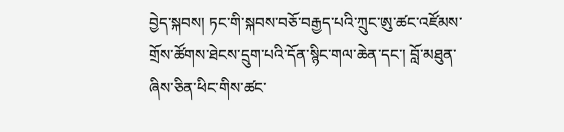བྱེད་སྐབས། ཏང་གི་སྐབས་བཅོ་བརྒྱད་པའི་ཀྲུང་ཨུ་ཚང་འཛོམས་གྲོས་ཚོགས་ཐེངས་དྲུག་པའི་དོན་སྙིང་གལ་ཆེན་དང་། བློ་མཐུན་ཞིས་ཅིན་ཕིང་གིས་ཚང་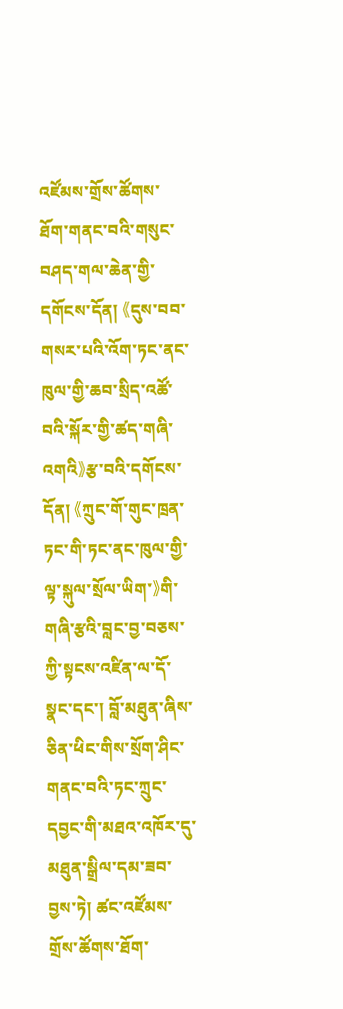འཛོམས་གྲོས་ཚོགས་ཐོག་གནང་བའི་གསུང་བཤད་གལ་ཆེན་གྱི་དགོངས་དོན། 《དུས་བབ་གསར་པའི་འོག་ཏང་ནང་ཁུལ་གྱི་ཆབ་སྲིད་འཚོ་བའི་སྐོར་གྱི་ཚད་གཞི་འགའི》རྩ་བའི་དགོངས་དོན། 《ཀྲུང་གོ་གུང་ཁྲན་ཏང་གི་ཏང་ནང་ཁུལ་གྱི་ལྟ་སྐུལ་སྲོལ་ཡིག་》གི་གཞི་རྩའི་བླང་བྱ་བཅས་ཀྱི་སྟངས་འཛིན་ལ་དོ་སྣང་དང་། བློ་མཐུན་ཞིས་ཅིན་ཕིང་གིས་སྲོག་ཤིང་གནང་བའི་ཏང་ཀྲུང་དབྱང་གི་མཐའ་འཁོར་དུ་མཐུན་སྒྲིལ་དམ་ཟབ་བྱས་ཏེ། ཚང་འཛོམས་གྲོས་ཚོགས་ཐོག་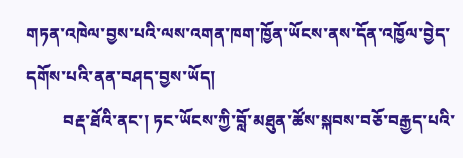གཏན་འཁེལ་བྱས་པའི་ལས་འགན་ཁག་ཁྱོན་ཡོངས་ནས་དོན་འཁྱོལ་བྱེད་དགོས་པའི་ནན་བཤད་བྱས་ཡོད།
         བརྡ་ཐོའི་ནང་། ཏང་ཡོངས་ཀྱི་བློ་མཐུན་ཚོས་སྐབས་བཅོ་བརྒྱད་པའི་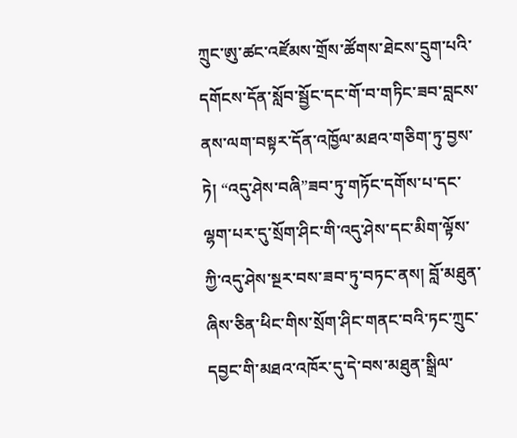ཀྲུང་ཨུ་ཚང་འཛོམས་གྲོས་ཚོགས་ཐེངས་དྲུག་པའི་དགོངས་དོན་སློབ་སྦྱོང་དང་གོ་བ་གཏིང་ཟབ་བླངས་ནས་ལག་བསྟར་དོན་འཁྱོལ་མཐའ་གཅིག་ཏུ་བྱས་ཏེ། “འདུ་ཤེས་བཞི”ཟབ་ཏུ་གཏོང་དགོས་པ་དང་ལྷག་པར་དུ་སྲོག་ཤིང་གི་འདུ་ཤེས་དང་མིག་ལྟོས་ཀྱི་འདུ་ཤེས་སྔར་བས་ཟབ་ཏུ་བཏང་ནས། བློ་མཐུན་ཞིས་ཅིན་ཕིང་གིས་སྲོག་ཤིང་གནང་བའི་ཏང་ཀྲུང་དབྱང་གི་མཐའ་འཁོར་དུ་དེ་བས་མཐུན་སྒྲིལ་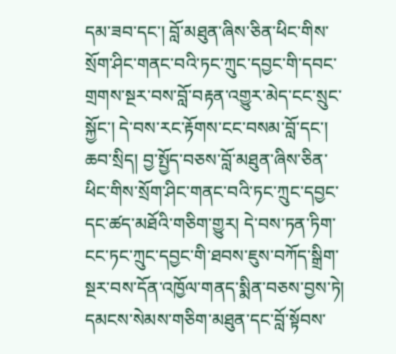དམ་ཟབ་དང་། བློ་མཐུན་ཞིས་ཅིན་ཕིང་གིས་སྲོག་ཤིང་གནང་བའི་ཏང་ཀྲུང་དབྱང་གི་དབང་གྲགས་སྔར་བས་བློ་བརྟན་འགྱུར་མེད་ངང་སྲུང་སྐྱོང་། དེ་བས་རང་རྟོགས་ངང་བསམ་བློ་དང་། ཆབ་སྲིད། བྱ་སྤྱོད་བཅས་བློ་མཐུན་ཞིས་ཅིན་ཕིང་གིས་སྲོག་ཤིང་གནང་བའི་ཏང་ཀྲུང་དབྱང་དང་ཚད་མཐོའི་གཅིག་གྱུར། དེ་བས་ཏན་ཏིག་ངང་ཏང་ཀྲུང་དབྱང་གི་ཐབས་ཇུས་བཀོད་སྒྲིག་སྔར་བས་དོན་འཁྱོལ་གནད་སྨིན་བཅས་བྱས་ཏེ། དམངས་སེམས་གཅིག་མཐུན་དང་བློ་སྟོབས་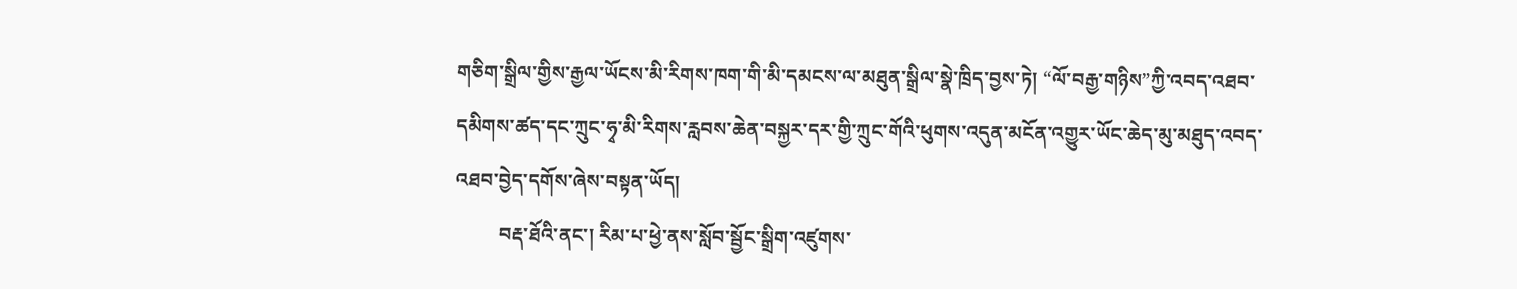གཅིག་སྒྲིལ་གྱིས་རྒྱལ་ཡོངས་མི་རིགས་ཁག་གི་མི་དམངས་ལ་མཐུན་སྒྲིལ་སྣེ་ཁྲིད་བྱས་ཏེ། “ལོ་བརྒྱ་གཉིས”ཀྱི་འབད་འཐབ་དམིགས་ཚད་དང་ཀྲུང་ཧྭ་མི་རིགས་རླབས་ཆེན་བསྐྱར་དར་གྱི་ཀྲུང་གོའི་ཕུགས་འདུན་མངོན་འགྱུར་ཡོང་ཆེད་མུ་མཐུད་འབད་འཐབ་བྱེད་དགོས་ཞེས་བསྟན་ཡོད།
         བརྡ་ཐོའི་ནང་། རིམ་པ་ཕྱེ་ནས་སློབ་སྦྱོང་སྒྲིག་འཛུགས་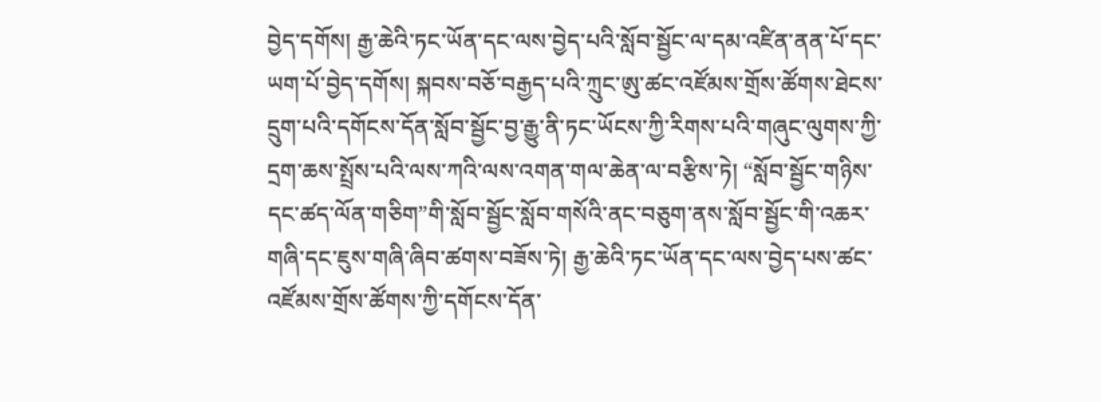བྱེད་དགོས། རྒྱ་ཆེའི་ཏང་ཡོན་དང་ལས་བྱེད་པའི་སློབ་སྦྱོང་ལ་དམ་འཛིན་ནན་པོ་དང་ཡག་པོ་བྱེད་དགོས། སྐབས་བཅོ་བརྒྱད་པའི་ཀྲུང་ཨུ་ཚང་འཛོམས་གྲོས་ཚོགས་ཐེངས་དྲུག་པའི་དགོངས་དོན་སློབ་སྦྱོང་བྱ་རྒྱུ་ནི་ཏང་ཡོངས་ཀྱི་རིགས་པའི་གཞུང་ལུགས་ཀྱི་དྲག་ཆས་སྤྲོས་པའི་ལས་ཀའི་ལས་འགན་གལ་ཆེན་ལ་བརྩིས་ཏེ། “སློབ་སྦྱོང་གཉིས་དང་ཚད་ལོན་གཅིག”གི་སློབ་སྦྱོང་སློབ་གསོའི་ནང་བཅུག་ནས་སློབ་སྦྱོང་གི་འཆར་གཞི་དང་ཇུས་གཞི་ཞིབ་ཚགས་བཟོས་ཏེ། རྒྱ་ཆེའི་ཏང་ཡོན་དང་ལས་བྱེད་པས་ཚང་འཛོམས་གྲོས་ཚོགས་ཀྱི་དགོངས་དོན་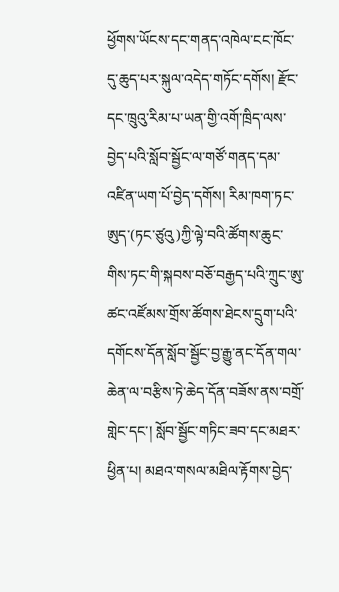ཕྱོགས་ཡོངས་དང་གནད་འཁེལ་ངང་ཁོང་དུ་ཆུད་པར་སྐུལ་འདེད་གཏོང་དགོས། རྫོང་དང་ཁྲུའུ་རིམ་པ་ཡན་གྱི་འགོ་ཁྲིད་ལས་བྱེད་པའི་སློབ་སྦྱོང་ལ་གཙོ་གནད་དམ་འཛིན་ཡག་པོ་བྱེད་དགོས། རིམ་ཁག་ཏང་ཨུད་(ཏང་ཙུའུ)ཀྱི་ལྟེ་བའི་ཚོགས་ཆུང་གིས་ཏང་གི་སྐབས་བཅོ་བརྒྱད་པའི་ཀྲུང་ཨུ་ཚང་འཛོམས་གྲོས་ཚོགས་ཐེངས་དྲུག་པའི་དགོངས་དོན་སློབ་སྦྱོང་བྱ་རྒྱུ་ནང་དོན་གལ་ཆེན་ལ་བརྩིས་ཏེ་ཆེད་དོན་བཟོས་ནས་བགྲོ་གླེང་དང་། སློབ་སྦྱོང་གཏིང་ཟབ་དང་མཐར་ཕྱིན་པ། མཐའ་གསལ་མཐིལ་རྟོགས་བྱེད་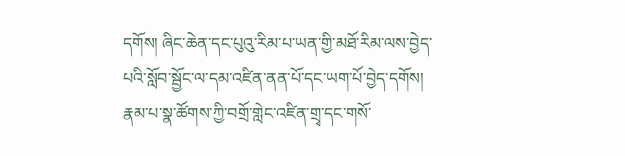དགོས། ཞིང་ཆེན་དང་པུའུ་རིམ་པ་ཡན་གྱི་མཐོ་རིམ་ལས་བྱེད་པའི་སློབ་སྦྱོང་ལ་དམ་འཛིན་ནན་པོ་དང་ཡག་པོ་བྱེད་དགོས། རྣམ་པ་སྣ་ཚོགས་ཀྱི་བགྲོ་གླེང་འཛིན་གྲྭ་དང་གསོ་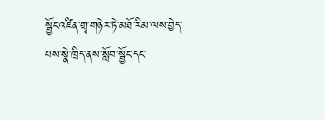སྦྱོང་འཛིན་གྲྭ་གཉེར་ཏེ་མཐོ་རིམ་ལས་བྱེད་པས་སྣེ་ཁྲིད་ནས་སློབ་སྦྱོང་དང་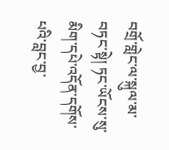བགྲོ་གླེང་ལ་སྐུལ་མ་བཏང་སྟེ། ཏང་ཡོངས་སུ་མིག་དཔེ་འདོན་དགོས་པའི་བླང་བྱ་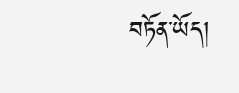བཏོན་ཡོད།